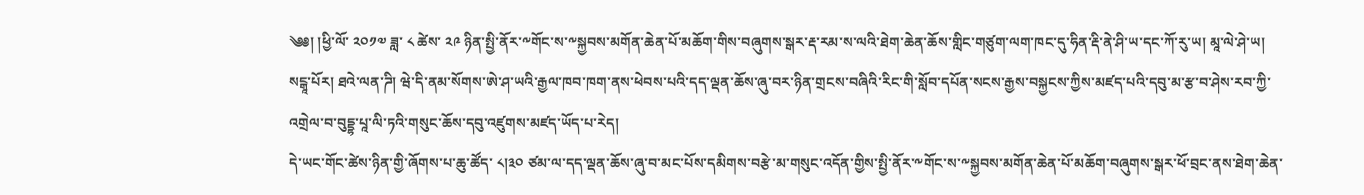༄༅། །ཕྱི་ལོ་ ༢༠༡༧ ཟླ་ ༨ ཚེས་ ༢༩ ཉིན་སྤྱི་ནོར་༸གོང་ས་༸སྐྱབས་མགོན་ཆེན་པོ་མཆོག་གིས་བཞུགས་སྒར་རྡ་རམ་ས་ལའི་ཐེག་ཆེན་ཆོས་གླིང་གཙུག་ལག་ཁང་དུ་ཧིན་རྡི་ནེ་ཤི་ཡ་དང་ཀོ་རུ་ཡ། མཱ་ལེ་ཤེ་ཡ། སངྒཱ་པོར། ཐའེ་ལན་ཌི། ཝེ་དི་ནམ་སོགས་ཨེ་ཤ་ཡའི་རྒྱལ་ཁབ་ཁག་ནས་ཕེབས་པའི་དད་ལྡན་ཆོས་ཞུ་བར་ཉིན་གྲངས་བཞིའི་རིང་གི་སློབ་དཔོན་སངས་རྒྱས་བསྐྱངས་ཀྱིས་མཛད་པའི་དབུ་མ་རྩ་བ་ཤེས་རབ་ཀྱི་འགྲེལ་བ་བུདྡྷ་པཱ་ལི་ཏའི་གསུང་ཆོས་དབུ་འཛུགས་མཛད་ཡོད་པ་རེད།
དེ་ཡང་གོང་ཚེས་ཉིན་གྱི་ཞོགས་པ་ཆུ་ཚོད་ ༨།༣༠ ཙམ་ལ་དད་ལྡན་ཆོས་ཞུ་བ་མང་པོས་དམིགས་བརྩེ་མ་གསུང་འདོན་གྱིས་སྤྱི་ནོར་༸གོང་ས་༸སྐྱབས་མགོན་ཆེན་པོ་མཆོག་བཞུགས་སྒར་ཕོ་བྲང་ནས་ཐེག་ཆེན་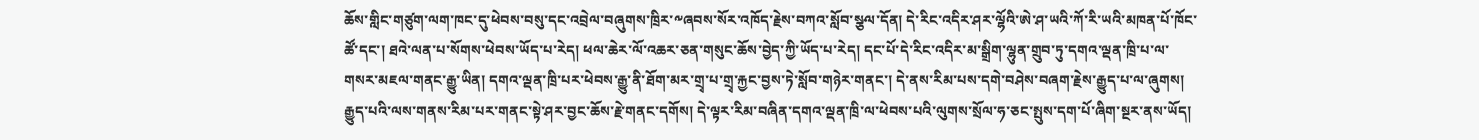ཆོས་གླིང་གཙུག་ལག་ཁང་དུ་ཕེབས་བསུ་དང་འབྲེལ་བཞུགས་ཁྲིར་༸ཞབས་སོར་འཁོད་རྗེས་བཀའ་སློབ་སྩལ་དོན། དེ་རིང་འདིར་ཤར་ལྷོའི་ཨེ་ཤ་ཡའི་ཀོ་རི་ཡའི་མཁན་པོ་ཁོང་ཚོ་དང་། ཐའེ་ལན་པ་སོགས་ཕེབས་ཡོད་པ་རེད། ཕལ་ཆེར་ལོ་འཆར་ཅན་གསུང་ཆོས་བྱེད་ཀྱི་ཡོད་པ་རེད། དང་པོ་དེ་རིང་འདིར་མ་སྒྲིག་ལྷུན་གྲུབ་ཏུ་དགའ་ལྡན་ཁྲི་པ་ལ་གསར་མཇལ་གནང་རྒྱུ་ཡིན། དགའ་ལྡན་ཁྲི་པར་ཕེབས་རྒྱུ་ནི་ཐོག་མར་གྲྭ་པ་གྲྭ་རྐྱང་བྱས་ཏེ་སློབ་གཉེར་གནང་། དེ་ནས་རིམ་པས་དགེ་བཤེས་བཞག་རྗེས་རྒྱུད་པ་ལ་ཞུགས། རྒྱུད་པའི་ལས་གནས་རིམ་པར་གནང་སྟེ་ཤར་བྱང་ཆོས་རྗེ་གནང་དགོས། དེ་ལྟར་རིམ་བཞིན་དགའ་ལྡན་ཁྲི་ལ་ཕེབས་པའི་ལུགས་སྲོལ་ཧ་ཅང་སྤུས་དག་པོ་ཞིག་སྔར་ནས་ཡོད།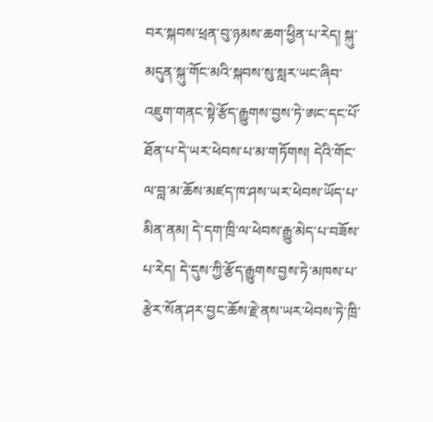བར་སྐབས་ཕྲན་བུ་ཉམས་ཆག་ཕྱིན་པ་རེད། སྐུ་མདུན་སྐུ་གོང་མའི་སྐབས་སུ་སླར་ཡང་ཞིབ་འཇུག་གནང་སྟེ་རྩོད་རྒྱུགས་བྱས་ཏེ་ཨང་དང་པོ་ཐོན་པ་དེ་ཡར་ཕེབས་པ་མ་གཏོགས། དེའི་གོང་ལ་བླ་མ་ཆོས་མཛད་ཁ་ཤས་ཡར་ཕེབས་ཡོད་པ་མིན་ནམ། དེ་དག་ཁྲི་ལ་ཕེབས་རྒྱུ་མེད་པ་བཟོས་པ་རེད། དེ་དུས་ཀྱི་རྩོད་རྒྱུགས་བྱས་ཏེ་མཁས་པ་རྩེར་སོན་ཤར་བྱང་ཆོས་རྗེ་ནས་ཡར་ཕེབས་ཏེ་ཁྲི་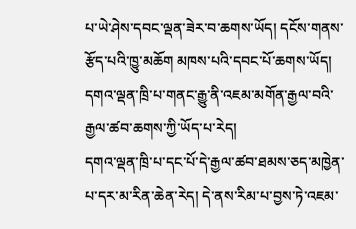པ་ཡེ་ཤེས་དབང་ལྡན་ཟེར་བ་ཆགས་ཡོད། དངོས་གནས་རྩོད་པའི་ཁྱུ་མཆོག མཁས་པའི་དབང་པོ་ཆགས་ཡོད། དགའ་ལྡན་ཁྲི་པ་གནང་རྒྱུ་ནི་འཇམ་མགོན་རྒྱལ་བའི་རྒྱལ་ཚབ་ཆགས་ཀྱི་ཡོད་པ་རེད།
དགའ་ལྡན་ཁྲི་པ་དང་པོ་དེ་རྒྱལ་ཚབ་ཐམས་ཅད་མཁྱེན་པ་དར་མ་རིན་ཆེན་རེད། དེ་ནས་རིམ་པ་བྱས་ཏེ་འཇམ་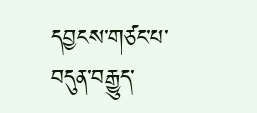དབྱངས་གཙང་པ་བདུན་བརྒྱུད་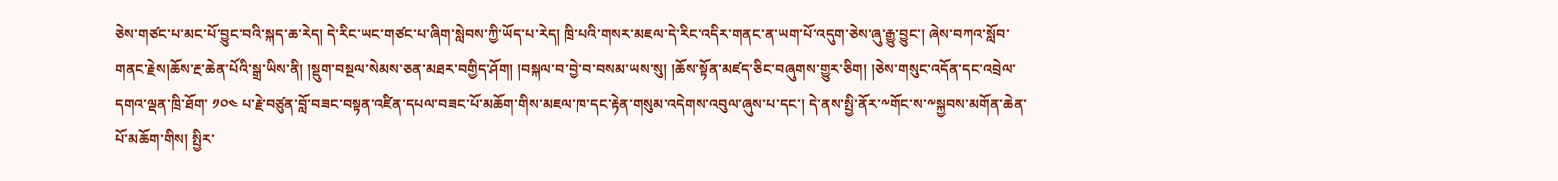ཅེས་གཙང་པ་མང་པོ་བྱུང་བའི་སྐད་ཆ་རེད། དེ་རིང་ཡང་གཙང་པ་ཞིག་སླེབས་ཀྱི་ཡོད་པ་རེད། ཁྲི་པའི་གསར་མཇལ་དེ་རིང་འདིར་གནང་ན་ཡག་པོ་འདུག་ཅེས་ཞུ་རྒྱུ་བྱུང་། ཞེས་བཀའ་སློབ་གནང་རྗེས།ཆོས་རྔ་ཆེན་པོའི་སྒྲ་ཡིས་ནི། །སྡུག་བསྔལ་སེམས་ཅན་མཐར་བགྱིད་ཤོག། །བསྐལ་བ་བྱེ་བ་བསམ་ཡས་སུ། །ཆོས་སྟོན་མཛད་ཅིང་བཞུགས་གྱུར་ཅིག། །ཅེས་གསུང་འདོན་དང་འབྲེལ་དགའ་ལྡན་ཁྲི་ཐོག་ ༡༠༤ པ་རྗེ་བཙུན་བློ་བཟང་བསྟན་འཛིན་དཔལ་བཟང་པོ་མཆོག་གིས་མཇལ་ཁ་དང་རྟེན་གསུམ་འདེགས་འབུལ་ཞུས་པ་དང་། དེ་ནས་སྤྱི་ནོར་༸གོང་ས་༸སྐྱབས་མགོན་ཆེན་པོ་མཆོག་གིས། སྤྱིར་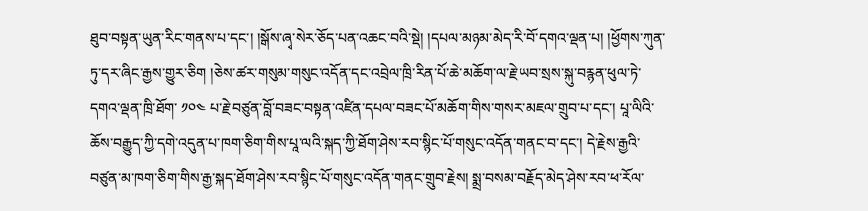ཐུབ་བསྟན་ཡུན་རིང་གནས་པ་དང་། །སྒོས་ཞྭ་སེར་ཅོད་པན་འཆང་བའི་སྡེ། །དཔལ་མཉམ་མེད་རི་བོ་དགའ་ལྡན་པ། །ཕྱོགས་ཀུན་ཏུ་དར་ཞིང་རྒྱས་གྱུར་ཅིག །ཅེས་ཚར་གསུམ་གསུང་འདོན་དང་འབྲེལ་ཁྲི་རིན་པོ་ཆེ་མཆོག་ལ་རྗེ་ཡབ་སྲས་སྐུ་བརྙན་ཕུལ་ཏེ་དགའ་ལྡན་ཁྲི་ཐོག་ ༡༠༤ པ་རྗེ་བཙུན་བློ་བཟང་བསྟན་འཛིན་དཔལ་བཟང་པོ་མཆོག་གིས་གསར་མཇལ་གྲུབ་པ་དང་། པཱ་ལིའི་ཆོས་བརྒྱུད་ཀྱི་དགེ་འདུན་པ་ཁག་ཅིག་གིས་པཱ་ལའི་སྐད་ཀྱི་ཐོག་ཤེས་རབ་སྙིང་པོ་གསུང་འདོན་གནང་བ་དང་། དེ་རྗེས་རྒྱའི་བཙུན་མ་ཁག་ཅིག་གིས་རྒྱ་སྐད་ཐོག་ཤེས་རབ་སྙིང་པོ་གསུང་འདོན་གནང་གྲུབ་རྗེས། སྨྲ་བསམ་བརྗོད་མེད་ཤེས་རབ་ཕ་རོལ་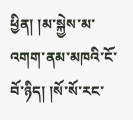ཕྱིན། །མ་སྐྱེས་མ་འགག་ནམ་མཁའི་ངོ་བོ་ཉིད། །སོ་སོ་རང་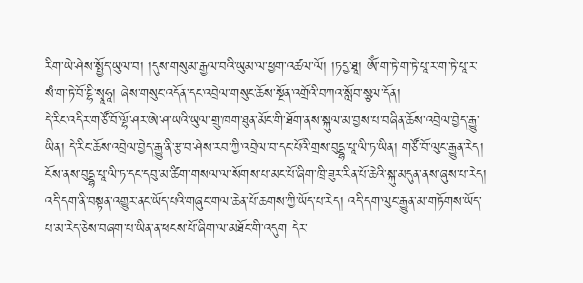རིག་ཡེ་ཤེས་སྤྱོད་ཡུལ་བ། །དུས་གསུམ་རྒྱལ་བའི་ཡུམ་ལ་ཕྱག་འཚལ་ལོ། །ཏདྱ་ཐཱ། ཨོཾ་ག་ཏེ་ག་ཏེ་པཱ་ར་ག་ཏེ་པཱ་ར་སཾ་ག་ཏེ་བོ་ངྷི་སྭཱཧཱ། ཞེས་གསུང་འདོན་དང་འབྲེལ་གསུང་ཆོས་སྔོན་འགྲོའི་བཀའ་སློབ་སྩལ་དོན།
དེ་རིང་འདིར་གཙོ་བོ་ལྷོ་ཤར་ཨེ་ཤ་ཡའི་ཡུལ་གྲུ་ཁག་ཐུན་མོང་གི་ཐོག་ནས་སྐུལ་མ་བྱས་པ་བཞིན་ཆོས་འབྲེལ་བྱེད་རྒྱུ་ཡིན། དེ་རིང་ཆོས་འབྲེལ་བྱེད་རྒྱུ་ནི་རྩ་བ་ཤེས་རབ་ཀྱི་འབྲེལ་བ་དང་པོའི་གྲས་བུདྡྷ་པཱ་ལི་ཏ་ཡིན། གཙོ་བོ་ལུང་རྒྱུན་རེད། ངོས་ནས་བུདྡྷ་པཱ་ལི་ཏ་དང་དབུ་མ་ཚིག་གསལ་ལ་སོགས་པ་མང་པོ་ཞིག་ཁྲི་ཟུར་རིན་པོ་ཆེའི་སྐུ་མདུན་ནས་ཞུས་པ་རེད། འདི་དག་ནི་བསྟན་འགྱུར་ནང་ཡོད་པའི་གཞུང་གལ་ཆེན་པོ་ཆགས་ཀྱི་ཡོད་པ་རེད། འདི་དག་ལུང་རྒྱུན་མ་གཏོགས་ཡོད་པ་མ་རེད་ཅེས་བཞག་པ་ཡིན་ན་ཕངས་པོ་ཞིག་ལ་མཐོང་གི་འདུག དེར་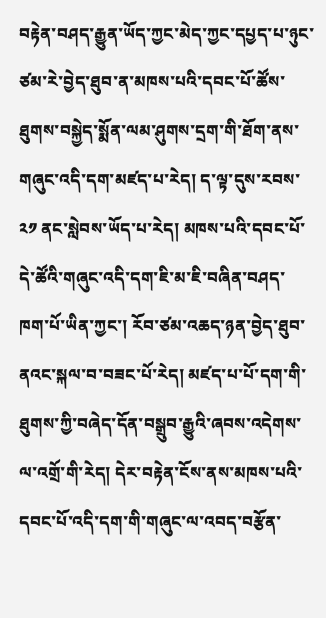བརྟེན་བཤད་རྒྱུན་ཡོད་ཀྱང་མེད་ཀྱང་དཔྱད་པ་ཉུང་ཙམ་རེ་བྱེད་ཐུབ་ན་མཁས་པའི་དབང་པོ་ཚོས་ཐུགས་བསྐྱེད་སྨོན་ལམ་ཤུགས་དྲག་གི་ཐོག་ནས་གཞུང་འདི་དག་མཛད་པ་རེད། ད་ལྟ་དུས་རབས་ ༢༡ ནང་སླེབས་ཡོད་པ་རེད། མཁས་པའི་དབང་པོ་དེ་ཚོའི་གཞུང་འདི་དག་ཇི་མ་ཇི་བཞིན་བཤད་ཁག་པོ་ཡིན་ཀྱང་། རོབ་ཙམ་འཆད་ཉན་བྱེད་ཐུབ་ནའང་སྐལ་བ་བཟང་པོ་རེད། མཛད་པ་པོ་དག་གི་ཐུགས་ཀྱི་བཞེད་དོན་བསྒྲུབ་རྒྱུའི་ཞབས་འདེགས་ལ་འགྲོ་གི་རེད། དེར་བརྟེན་ངོས་ནས་མཁས་པའི་དབང་པོ་འདི་དག་གི་གཞུང་ལ་འབད་བརྩོན་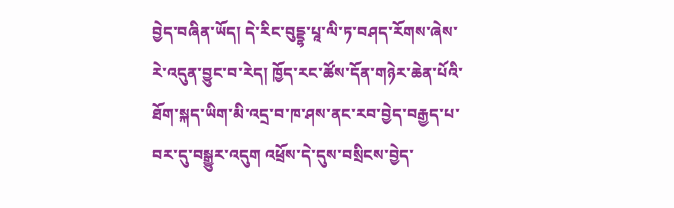བྱེད་བཞིན་ཡོད། དེ་རིང་བུདྡྷ་པཱ་ལི་ཏ་བཤད་རོགས་ཞེས་རེ་འདུན་བྱུང་བ་རེད། ཁྱོད་རང་ཚོས་དོན་གཉེར་ཆེན་པོའི་ཐོག་སྐད་ཡིག་མི་འདྲ་བ་ཁ་ཤས་ནང་རབ་བྱེད་བརྒྱད་པ་བར་དུ་བསྒྱུར་འདུག འཕྲོས་དེ་དུས་བསྲིངས་བྱེད་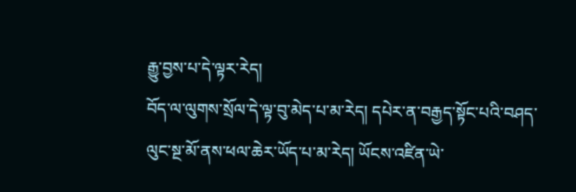རྒྱུ་བྱས་པ་དེ་ལྟར་རེད།
བོད་ལ་ལུགས་སྲོལ་དེ་ལྟ་བུ་མེད་པ་མ་རེད། དཔེར་ན་བརྒྱད་སྟོང་པའི་བཤད་ལུང་སྔ་མོ་ནས་ཕལ་ཆེར་ཡོད་པ་མ་རེད། ཡོངས་འཛིན་ཡེ་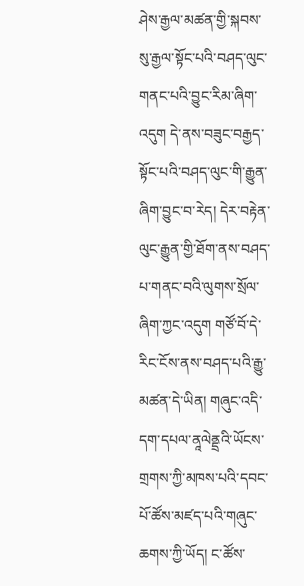ཤེས་རྒྱལ་མཚན་གྱི་སྐབས་སུ་རྒྱལ་སྟོང་པའི་བཤད་ལུང་གནང་པའི་བྱུང་རིམ་ཞིག་འདུག དེ་ནས་བཟུང་བརྒྱད་སྟོང་པའི་བཤད་ལུང་གི་རྒྱུན་ཞིག་བྱུང་བ་རེད། དེར་བརྟེན་ལུང་རྒྱུན་གྱི་ཐོག་ནས་བཤད་པ་གནང་བའི་ལུགས་སྲོལ་ཞིག་ཀྱང་འདུག གཙོ་བོ་དེ་རིང་ངོས་ནས་བཤད་པའི་རྒྱུ་མཚན་དེ་ཡིན། གཞུང་འདི་དག་དཔལ་ནཱལེནྡྲའི་ཡོངས་གྲགས་ཀྱི་མཁས་པའི་དབང་པོ་ཚོས་མཛད་པའི་གཞུང་ཆགས་ཀྱི་ཡོད། ང་ཚོས་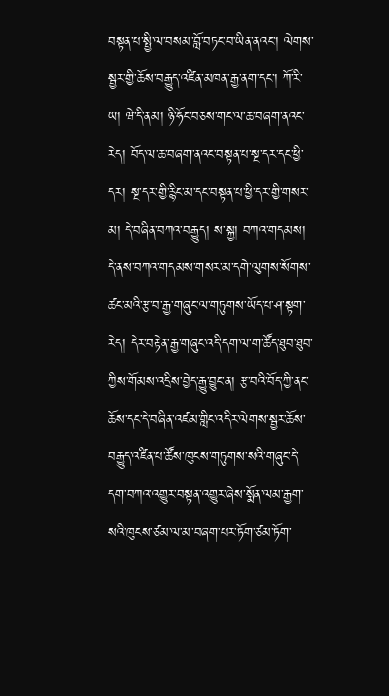བསྟན་པ་སྤྱི་ལ་བསམ་བློ་བཏང་བ་ཡིན་ནའང་། ལེགས་སྦྱར་གྱི་ཆོས་བརྒྱུད་འཛིན་མཁན་རྒྱ་ནག་དང་། ཀོ་རི་ཡ། ཝེ་དི་ནམ། ཉི་ཧོང་བཅས་གང་ལ་ཆ་བཞག་ནའང་རེད། བོད་ལ་ཆ་བཞག་ནའང་བསྟན་པ་སྔ་དར་དང་ཕྱི་དར། སྔ་དར་གྱི་རྙིང་མ་དང་བསྟན་པ་ཕྱི་དར་གྱི་གསར་མ། དེ་བཞིན་བཀའ་བརྒྱུད། ས་སྐྱ། བཀའ་གདམས། དེ་ནས་བཀའ་གདམས་གསར་མ་དགེ་ལུགས་སོགས་ཚང་མའི་རྩ་བ་རྒྱ་གཞུང་ལ་གཏུགས་ཡོད་པ་ཤ་སྟག་རེད། དེར་བརྟེན་རྒྱ་གཞུང་འདི་དག་ལ་ག་ཚོད་ཐུབ་ཐུབ་ཀྱིས་གོམས་འདྲིས་བྱེད་རྒྱུ་བྱུང་ན། རྩ་བའི་བོད་ཀྱི་ནང་ཆོས་དང་དེ་བཞིན་འཛམ་གླིང་འདིར་ལེགས་སྦྱར་ཆོས་བརྒྱུད་འཛིན་པ་ཚོས་ཁུངས་གཏུགས་སའི་གཞུང་དེ་དག་བཀའ་འགྱུར་བསྟན་འགྱུར་ཞེས་སྨོན་ལམ་རྒྱག་སའི་ཁུངས་ཙམ་ལ་མ་བཞག་པར་ཏོག་ཙམ་ཏོག་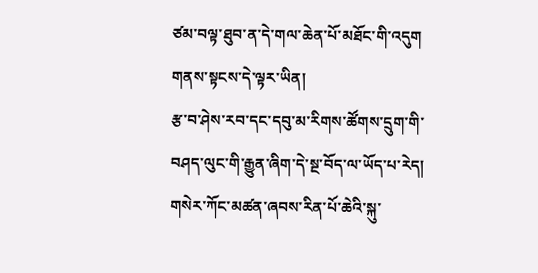ཙམ་བལྟ་ཐུབ་ན་དེ་གལ་ཆེན་པོ་མཐོང་གི་འདུག གནས་སྟངས་དེ་ལྟར་ཡིན།
རྩ་བ་ཤེས་རབ་དང་དབུ་མ་རིགས་ཚོགས་དྲུག་གི་བཤད་ལུང་གི་རྒྱུན་ཞིག་དེ་སྔ་བོད་ལ་ཡོད་པ་རེད། གསེར་ཀོང་མཚན་ཞབས་རིན་པོ་ཆེའི་སྐུ་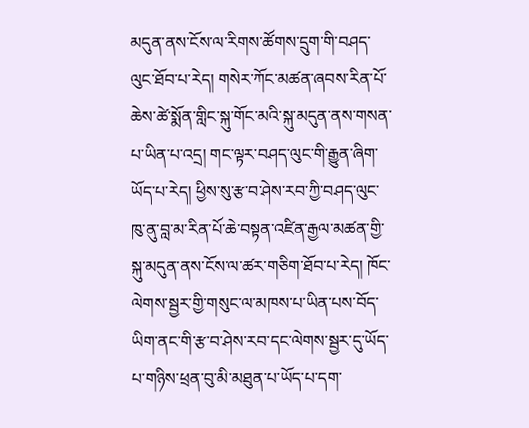མདུན་ནས་ངོས་ལ་རིགས་ཚོགས་དྲུག་གི་བཤད་ལུང་ཐོབ་པ་རེད། གསེར་ཀོང་མཚན་ཞབས་རིན་པོ་ཆེས་ཚེ་སྨོན་གླིང་སྐུ་གོང་མའི་སྐུ་མདུན་ནས་གསན་པ་ཡིན་པ་འདྲ། གང་ལྟར་བཤད་ལུང་གི་རྒྱུན་ཞིག་ཡོད་པ་རེད། ཕྱིས་སུ་རྩ་བ་ཤེས་རབ་ཀྱི་བཤད་ལུང་ཁུ་ནུ་བླ་མ་རིན་པོ་ཆེ་བསྟན་འཛིན་རྒྱལ་མཚན་གྱི་སྐུ་མདུན་ནས་ངོས་ལ་ཚར་གཅིག་ཐོབ་པ་རེད། ཁོང་ལེགས་སྦྱར་གྱི་གསུང་ལ་མཁས་པ་ཡིན་པས་བོད་ཡིག་ནང་གི་རྩ་བ་ཤེས་རབ་དང་ལེགས་སྦྱར་དུ་ཡོད་པ་གཉིས་ཕྲན་བུ་མི་མཐུན་པ་ཡོད་པ་དག་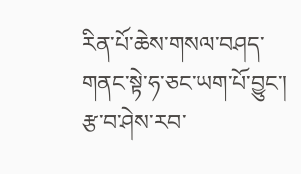རིན་པོ་ཆེས་གསལ་བཤད་གནང་སྟེ་ཧ་ཅང་ཡག་པོ་བྱུང་། རྩ་བ་ཤེས་རབ་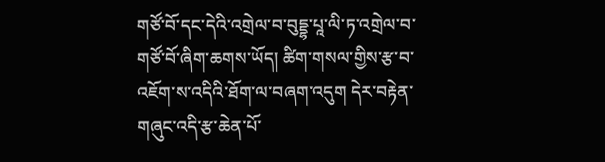གཙོ་བོ་དང་དེའི་འགྲེལ་བ་བུདྡྷ་པཱ་ལི་ཏ་འགྲེལ་བ་གཙོ་བོ་ཞིག་ཆགས་ཡོད། ཚིག་གསལ་གྱིས་རྩ་བ་འཇོག་ས་འདིའི་ཐོག་ལ་བཞག་འདུག དེར་བརྟེན་གཞུང་འདི་རྩ་ཆེན་པོ་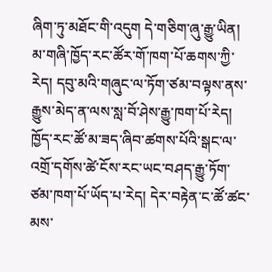ཞིག་ཏུ་མཐོང་གི་འདུག དེ་གཅིག་ཞུ་རྒྱུ་ཡིན། མ་གཞི་ཁྱོད་རང་ཚོར་གོ་ཁག་པོ་ཆགས་ཀྱི་རེད། དབུ་མའི་གཞུང་ལ་ཏོག་ཙམ་བལྟས་ནས་རྒྱུས་མེད་ན་ལས་སླ་བོ་ཤེས་རྒྱུ་ཁག་པོ་རེད། ཁྱོད་རང་ཚོ་མ་ཟད་ཞིབ་ཚགས་པོའི་སྒང་ལ་འགྲོ་དགོས་ཚེ་ངོས་རང་ཡང་བཤད་རྒྱུ་ཏོག་ཙམ་ཁག་པོ་ཡོད་པ་རེད། དེར་བརྟེན་ང་ཚོ་ཚང་མས་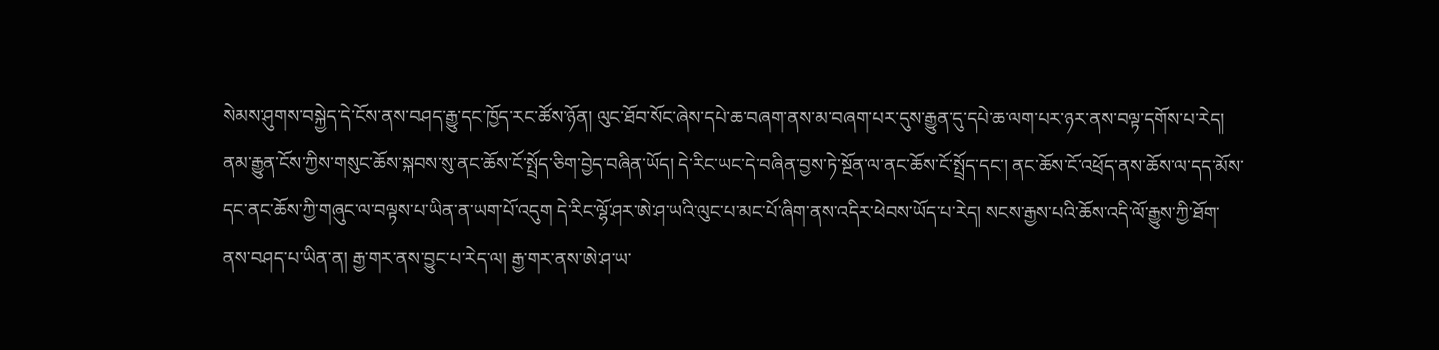སེམས་ཤུགས་བསྐྱེད་དེ་ངོས་ནས་བཤད་རྒྱུ་དང་ཁྱོད་རང་ཚོས་ཉོན། ལུང་ཐོབ་སོང་ཞེས་དཔེ་ཆ་བཞག་ནས་མ་བཞག་པར་དུས་རྒྱུན་དུ་དཔེ་ཆ་ལག་པར་ཉར་ནས་བལྟ་དགོས་པ་རེད།
ནམ་རྒྱུན་ངོས་ཀྱིས་གསུང་ཆོས་སྐབས་སུ་ནང་ཆོས་ངོ་སྤྲོད་ཅིག་བྱེད་བཞིན་ཡོད། དེ་རིང་ཡང་དེ་བཞིན་བྱས་ཏེ་སྔོན་ལ་ནང་ཆོས་ངོ་སྤྲོད་དང་། ནང་ཆོས་ངོ་འཕྲོད་ནས་ཆོས་ལ་དད་མོས་དང་ནང་ཆོས་ཀྱི་གཞུང་ལ་བལྟས་པ་ཡིན་ན་ཡག་པོ་འདུག དེ་རིང་ལྷོ་ཤར་ཨེ་ཤ་ཡའི་ལུང་པ་མང་པོ་ཞིག་ནས་འདིར་ཕེབས་ཡོད་པ་རེད། སངས་རྒྱས་པའི་ཆོས་འདི་ལོ་རྒྱུས་ཀྱི་ཐོག་ནས་བཤད་པ་ཡིན་ན། རྒྱ་གར་ནས་བྱུང་པ་རེད་ལ། རྒྱ་གར་ནས་ཨེ་ཤ་ཡ་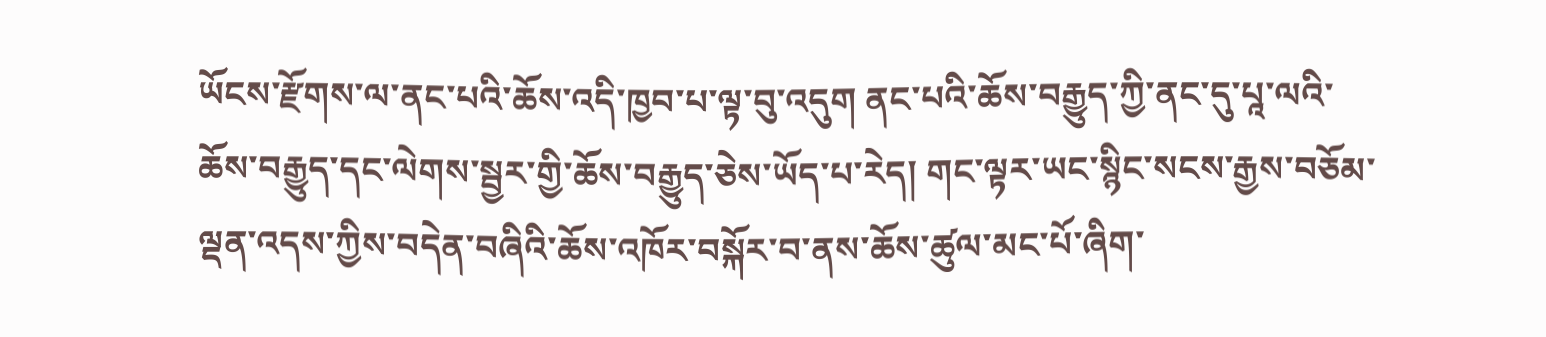ཡོངས་རྫོགས་ལ་ནང་པའི་ཆོས་འདི་ཁྱབ་པ་ལྟ་བུ་འདུག ནང་པའི་ཆོས་བརྒྱུད་ཀྱི་ནང་དུ་པཱ་ལའི་ཆོས་བརྒྱུད་དང་ལེགས་སྦྱར་གྱི་ཆོས་བརྒྱུད་ཅེས་ཡོད་པ་རེད། གང་ལྟར་ཡང་སྙིང་སངས་རྒྱས་བཅོམ་ལྡན་འདས་ཀྱིས་བདེན་བཞིའི་ཆོས་འཁོར་བསྐོར་བ་ནས་ཆོས་ཚུལ་མང་པོ་ཞིག་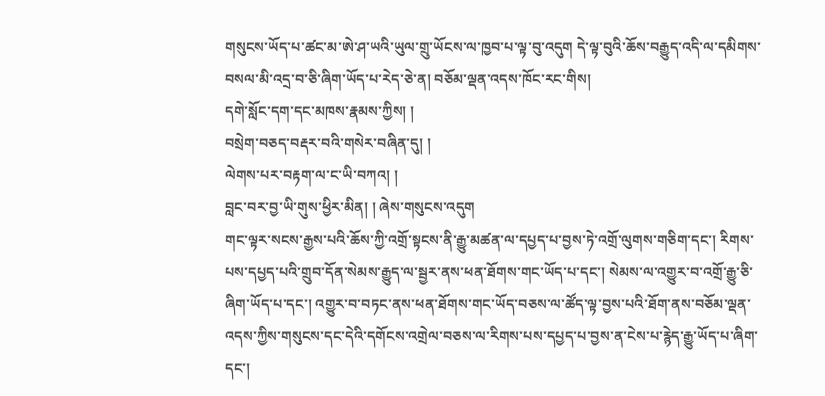གསུངས་ཡོད་པ་ཚང་མ་ཨེ་ཤ་ཡའི་ཡུལ་གྲུ་ཡོངས་ལ་ཁྱབ་པ་ལྟ་བུ་འདུག དེ་ལྟ་བུའི་ཆོས་བརྒྱུད་འདི་ལ་དམིགས་བསལ་མི་འདྲ་བ་ཅི་ཞིག་ཡོད་པ་རེད་ཅེ་ན། བཅོམ་ལྡན་འདས་ཁོང་རང་གིས།
དགེ་སློང་དག་དང་མཁས་རྣམས་ཀྱིས། །
བསྲེག་བཅད་བརྡར་བའི་གསེར་བཞིན་དུ། །
ལེགས་པར་བརྟག་ལ་ང་ཡི་བཀའ། །
བླང་བར་བྱ་ཡི་གུས་ཕྱིར་མིན། ། ཞེས་གསུངས་འདུག
གང་ལྟར་སངས་རྒྱས་པའི་ཆོས་ཀྱི་འགྲོ་སྟངས་ནི་རྒྱུ་མཚན་ལ་དཔྱད་པ་བྱས་ཏེ་འགྲོ་ལུགས་གཅིག་དང་། རིགས་པས་དཔྱད་པའི་གྲུབ་དོན་སེམས་རྒྱུད་ལ་སྦྱར་ནས་ཕན་ཐོགས་གང་ཡོད་པ་དང་། སེམས་ལ་འགྱུར་བ་འགྲོ་རྒྱུ་ཅི་ཞིག་ཡོད་པ་དང་། འགྱུར་བ་བཏང་ནས་ཕན་ཐོགས་གང་ཡོད་བཅས་ལ་ཚོད་ལྟ་བྱས་པའི་ཐོག་ནས་བཅོམ་ལྡན་འདས་ཀྱིས་གསུངས་དང་དེའི་དགོངས་འགྲེལ་བཅས་ལ་རིགས་པས་དཔྱད་པ་བྱས་ན་ངེས་པ་རྙེད་རྒྱུ་ཡོད་པ་ཞིག་དང་།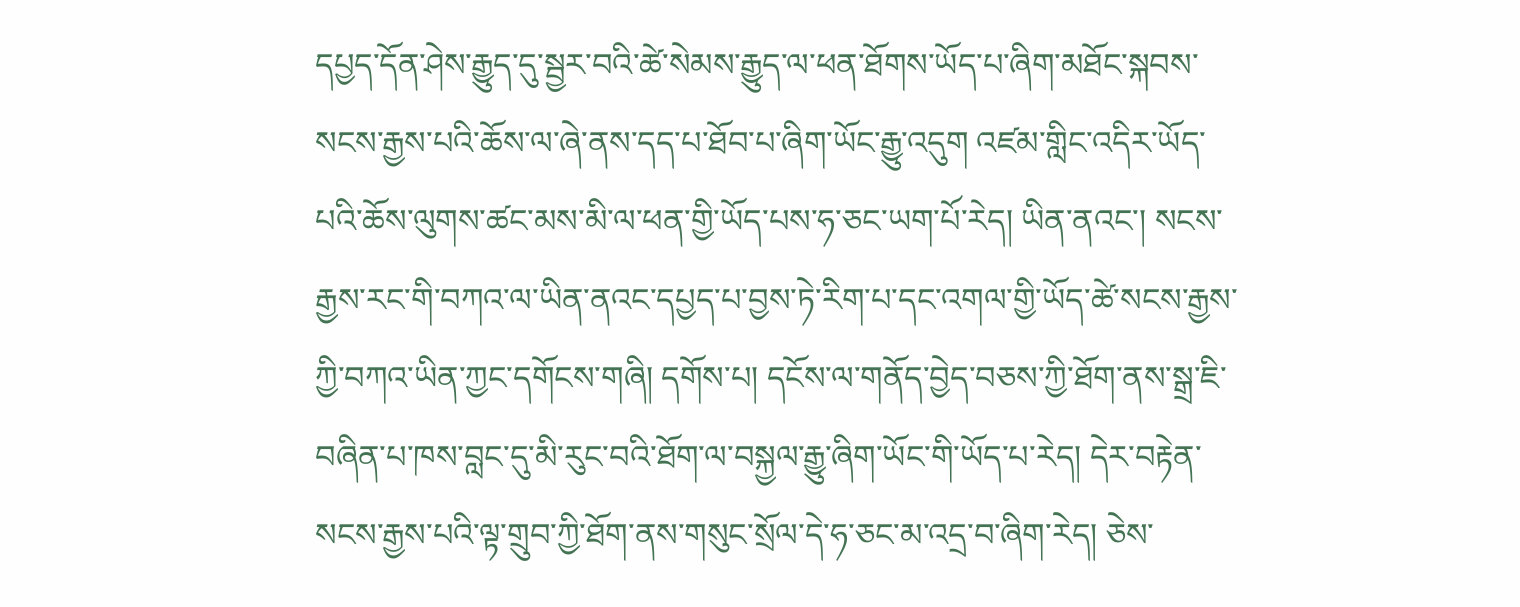དཔྱད་དོན་ཤེས་རྒྱུད་དུ་སྦྱར་བའི་ཚེ་སེམས་རྒྱུད་ལ་ཕན་ཐོགས་ཡོད་པ་ཞིག་མཐོང་སྐབས་སངས་རྒྱས་པའི་ཆོས་ལ་ཞེ་ནས་དད་པ་ཐོབ་པ་ཞིག་ཡོང་རྒྱུ་འདུག འཛམ་གླིང་འདིར་ཡོད་པའི་ཆོས་ལུགས་ཚང་མས་མི་ལ་ཕན་གྱི་ཡོད་པས་ཧ་ཅང་ཡག་པོ་རེད། ཡིན་ནའང་། སངས་རྒྱས་རང་གི་བཀའ་ལ་ཡིན་ནའང་དཔྱད་པ་བྱས་ཏེ་རིག་པ་དང་འགལ་གྱི་ཡོད་ཚེ་སངས་རྒྱས་ཀྱི་བཀའ་ཡིན་ཀྱང་དགོངས་གཞི། དགོས་པ། དངོས་ལ་གནོད་བྱེད་བཅས་ཀྱི་ཐོག་ནས་སྒྲ་ཇི་བཞིན་པ་ཁས་བླང་དུ་མི་རུང་བའི་ཐོག་ལ་བསྐྱལ་རྒྱུ་ཞིག་ཡོང་གི་ཡོད་པ་རེད། དེར་བརྟེན་སངས་རྒྱས་པའི་ལྟ་གྲུབ་ཀྱི་ཐོག་ནས་གསུང་སྲོལ་དེ་ཧ་ཅང་མ་འདྲ་བ་ཞིག་རེད། ཅེས་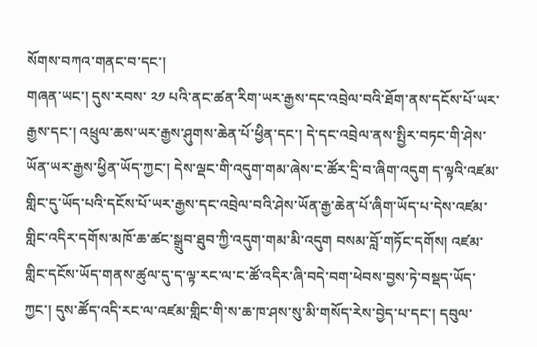སོགས་བཀའ་གནང་བ་དང་།
གཞན་ཡང་། དུས་རབས་ ༢༡ པའི་ནང་ཚན་རིག་ཡར་རྒྱས་དང་འབྲེལ་བའི་ཐོག་ནས་དངོས་པོ་ཡར་རྒྱས་དང་། འཕྲུལ་ཆས་ཡར་རྒྱས་ཤུགས་ཆེན་པོ་ཕྱིན་དང་། དེ་དང་འབྲེལ་ནས་སྤྱིར་བཏང་གི་ཤེས་ཡོན་ཡར་རྒྱས་ཕྱིན་ཡོད་ཀྱང་། དེས་ལྡང་གི་འདུག་གམ་ཞེས་ང་ཚོར་དྲི་བ་ཞིག་འདུག ད་ལྟའི་འཛམ་གླིང་དུ་ཡོད་པའི་དངོས་པོ་ཡར་རྒྱས་དང་འབྲེལ་བའི་ཤེས་ཡོན་རྒྱ་ཆེན་པོ་ཞིག་ཡོད་པ་དེས་འཛམ་གླིང་འདིར་དགོས་མཁོ་ཆ་ཚང་སྒྲུབ་ཐུབ་ཀྱི་འདུག་གམ་མི་འདུག བསམ་བློ་གཏོང་དགོས། འཛམ་གླིང་དངོས་ཡོད་གནས་ཚུལ་དུ་ད་ལྟ་རང་ལ་ང་ཚོ་འདིར་ཞི་བདེ་བག་ཕེབས་བྱས་ཏེ་བསྡད་ཡོད་ཀྱང་། དུས་ཚོད་འདི་རང་ལ་འཛམ་གླིང་གི་ས་ཆ་ཁ་ཤས་སུ་མི་གསོད་རེས་བྱེད་པ་དང་། དབུལ་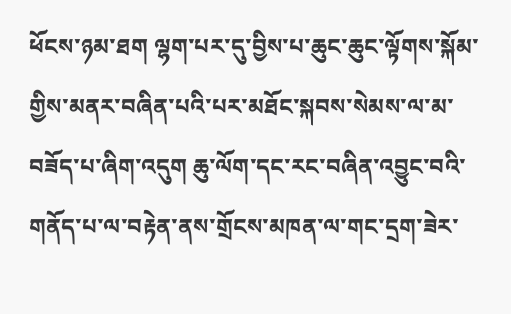ཕོངས་ཉམ་ཐག ལྷག་པར་དུ་བྱིས་པ་ཆུང་ཆུང་ལྟོགས་སྐོམ་གྱིས་མནར་བཞིན་པའི་པར་མཐོང་སྐབས་སེམས་ལ་མ་བཟོད་པ་ཞིག་འདུག ཆུ་ལོག་དང་རང་བཞིན་འབྱུང་བའི་གནོད་པ་ལ་བརྟེན་ནས་གྲོངས་མཁན་ལ་གང་དྲག་ཟེར་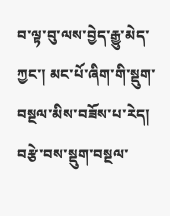བ་ལྟ་བུ་ལས་བྱེད་རྒྱུ་མེད་ཀྱང་། མང་པོ་ཞིག་གི་སྡུག་བསྔལ་མིས་བཟོས་པ་རེད། བརྩེ་བས་སྡུག་བསྔལ་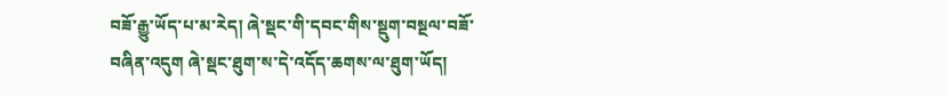བཟོ་རྒྱུ་ཡོད་པ་མ་རེད། ཞེ་སྡང་གི་དབང་གིས་སྡུག་བསྔལ་བཟོ་བཞིན་འདུག ཞེ་སྡང་ཐུག་ས་དེ་འདོད་ཆགས་ལ་ཐུག་ཡོད།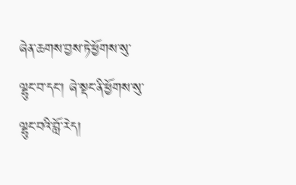ཞེན་ཆགས་བྱས་ཏེ་ཕྱོགས་སུ་ལྷུང་བ་དང་། ཞེ་སྡང་ནི་ཕྱོགས་སུ་ལྷུང་བའི་བློ་རེད།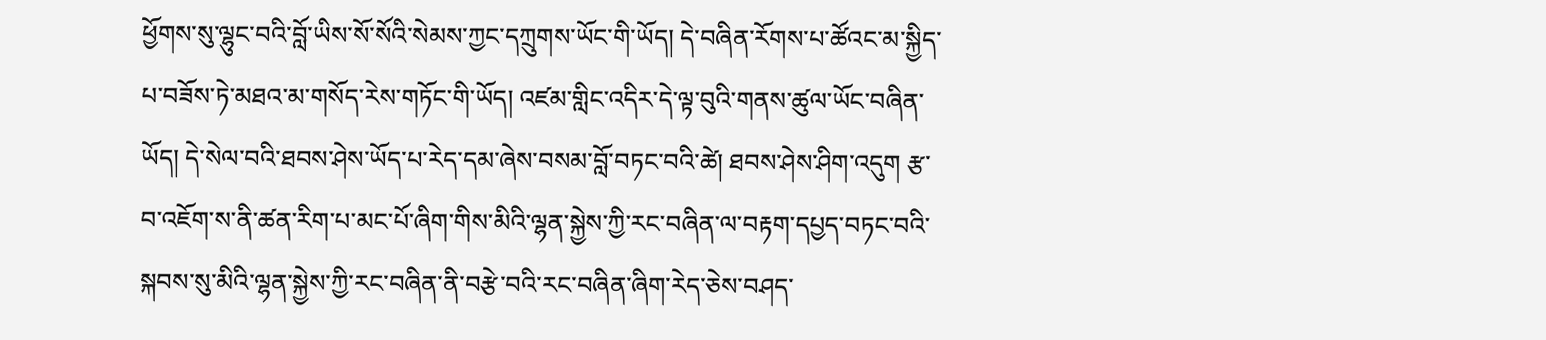ཕྱོགས་སུ་ལྷུང་བའི་བློ་ཡིས་སོ་སོའི་སེམས་ཀྱང་དཀྲུགས་ཡོང་གི་ཡོད། དེ་བཞིན་རོགས་པ་ཚོའང་མ་སྐྱིད་པ་བཟོས་ཏེ་མཐའ་མ་གསོད་རེས་གཏོང་གི་ཡོད། འཛམ་གླིང་འདིར་དེ་ལྟ་བུའི་གནས་ཚུལ་ཡོང་བཞིན་ཡོད། དེ་སེལ་བའི་ཐབས་ཤེས་ཡོད་པ་རེད་དམ་ཞེས་བསམ་བློ་བཏང་བའི་ཚེ། ཐབས་ཤེས་ཤིག་འདུག རྩ་བ་འཇོག་ས་ནི་ཚན་རིག་པ་མང་པོ་ཞིག་གིས་མིའི་ལྷན་སྐྱེས་ཀྱི་རང་བཞིན་ལ་བརྟག་དཔྱད་བཏང་བའི་སྐབས་སུ་མིའི་ལྷན་སྐྱེས་ཀྱི་རང་བཞིན་ནི་བརྩེ་བའི་རང་བཞིན་ཞིག་རེད་ཅེས་བཤད་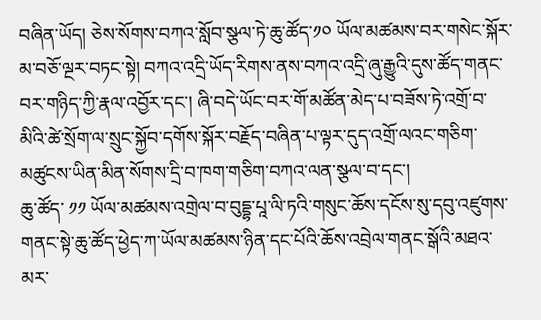བཞིན་ཡོད། ཅེས་སོགས་བཀའ་སློབ་སྩལ་ཏེ་ཆུ་ཚོད་༡༠ ཡོལ་མཚམས་བར་གསེང་སྐོར་མ་བཅོ་ལྔར་བཏང་སྟེ། བཀའ་འདྲི་ཡོད་རིགས་ནས་བཀའ་འདྲི་ཞུ་རྒྱུའི་དུས་ཚོད་གནང་བར་གཉིད་ཀྱི་རྣལ་འབྱོར་དང་། ཞི་བདེ་ཡོང་བར་གོ་མཚོན་མེད་པ་བཟོས་ཏེ་འགྲོ་བ་མིའི་ཚེ་སྲོག་ལ་སྲུང་སྐྱོབ་དགོས་སྐོར་བརྗོད་བཞིན་པ་ལྟར་དུད་འགྲོ་ལའང་གཅིག་མཚུངས་ཡིན་མིན་སོགས་དྲི་བ་ཁག་གཅིག་བཀའ་ལན་སྩལ་བ་དང་།
ཆུ་ཚོད་ ༡༡ ཡོལ་མཚམས་འགྲེལ་བ་བུདྡྷ་པཱ་ལི་ཏའི་གསུང་ཆོས་དངོས་སུ་དབུ་འཛུགས་གནང་སྟེ་ཆུ་ཚོད་ཕྱེད་ཀ་ཡོལ་མཚམས་ཉིན་དང་པོའི་ཆོས་འབྲེལ་གནང་སྒོའི་མཐའ་མར་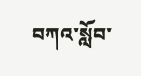བཀའ་སློབ་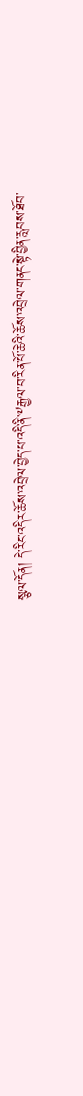སྩལ་དོན། དེ་རིང་འདིར་ཆོས་འབྲེལ་བྱེད་པ་འདི་ནི་༸རྒྱལ་བ་རིན་པོ་ཆེའི་ཆོས་འབྲེལ་གནང་སྟེ་བྱིན་རླབས་ཐོབ་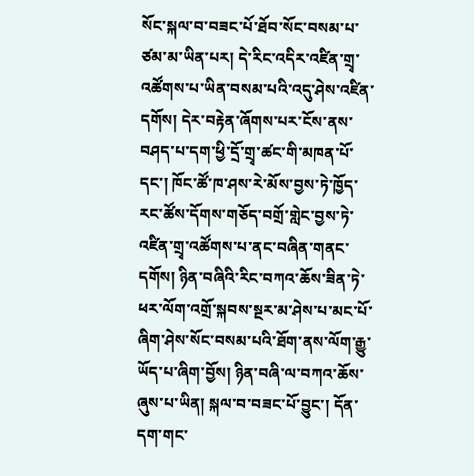སོང་སྐལ་བ་བཟང་པོ་ཐོབ་སོང་བསམ་པ་ཙམ་མ་ཡིན་པར། དེ་རིང་འདིར་འཛིན་གྲྭ་འཚོགས་པ་ཡིན་བསམ་པའི་འདུ་ཤེས་འཛིན་དགོས། དེར་བརྟེན་ཞོགས་པར་ངོས་ནས་བཤད་པ་དག་ཕྱི་དྲོ་གྲྭ་ཚང་གི་མཁན་པོ་དང་། ཁོང་ཚོ་ཁ་ཤས་རེ་མོས་བྱས་ཏེ་ཁྱོད་རང་ཚོས་དོགས་གཅོད་བགྲོ་གླེང་བྱས་ཏེ་འཛིན་གྲྭ་འཚོགས་པ་ནང་བཞིན་གནང་དགོས། ཉིན་བཞིའི་རིང་བཀའ་ཆོས་ཟིན་ཏེ་ཕར་ལོག་འགྲོ་སྐབས་སྔར་མ་ཤེས་པ་མང་པོ་ཞིག་ཤེས་སོང་བསམ་པའི་ཐོག་ནས་ལོག་རྒྱུ་ཡོད་པ་ཞིག་བྱོས། ཉིན་བཞི་ལ་བཀའ་ཆོས་ཞུས་པ་ཡིན། སྐལ་བ་བཟང་པོ་བྱུང་། དོན་དག་གང་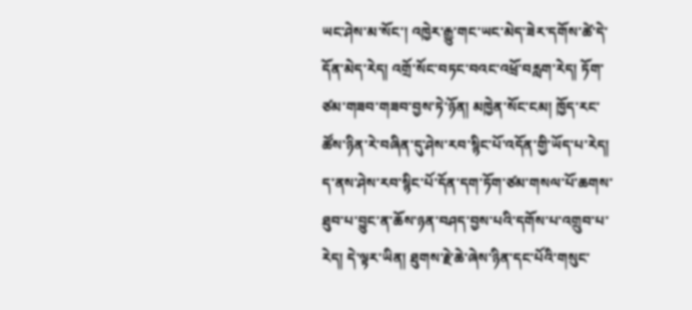ཡང་ཤེས་མ་སོང་། འཁྱེར་རྒྱུ་གང་ཡང་མེད་ཟེར་དགོས་ཚེ་དེ་དོན་མེད་རེད། འགྲོ་སོང་བཏང་བའང་འཕྲོ་བརླག་རེད། ཏོག་ཙམ་གཟབ་གཟབ་བྱས་ཏེ་ཉོན། མཁྱེན་སོང་ངམ། ཁྱོད་རང་ཚོས་ཉིན་རེ་བཞིན་དུ་ཤེས་རབ་སྙིང་པོ་འདོན་གྱི་ཡོད་པ་རེད། ད་ནས་ཤེས་རབ་སྙིང་པོ་དོན་དག་ཏོག་ཙམ་གསལ་པོ་ཆགས་ཐུབ་པ་བྱུང་ན་ཆོས་ཉན་བཤད་བྱས་པའི་དགོས་པ་འགྲུབ་པ་རེད། དེ་ལྟར་ཡིན། ཐུགས་རྗེ་ཆེ་ཞེས་ཉིན་དང་པོའི་གསུང་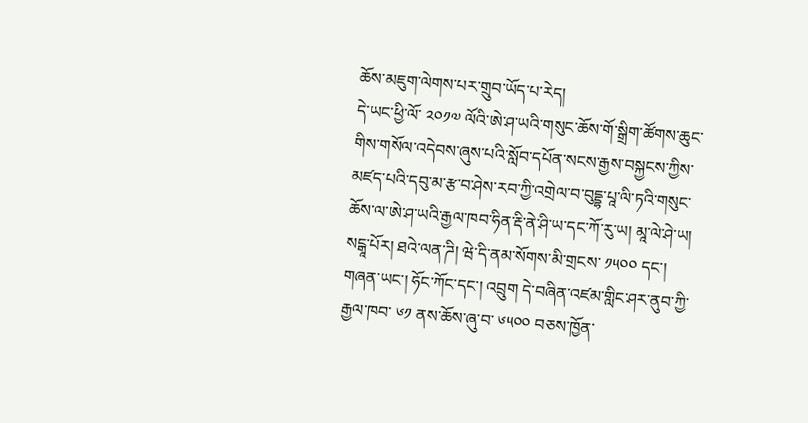ཆོས་མཇུག་ལེགས་པར་གྲུབ་ཡོད་པ་རེད།
དེ་ཡང་ཕྱི་ལོ་ ༢༠༡༧ ལོའི་ཨེ་ཤ་ཡའི་གསུང་ཆོས་གོ་སྒྲིག་ཚོགས་ཆུང་གིས་གསོལ་འདེབས་ཞུས་པའི་སློབ་དཔོན་སངས་རྒྱས་བསྐྱངས་ཀྱིས་མཛད་པའི་དབུ་མ་རྩ་བ་ཤེས་རབ་ཀྱི་འགྲེལ་བ་བུདྡྷ་པཱ་ལི་ཏའི་གསུང་ཆོས་ལ་ཨེ་ཤ་ཡའི་རྒྱལ་ཁབ་ཧིན་རྡི་ནེ་ཤི་ཡ་དང་ཀོ་རུ་ཡ། མཱ་ལེ་ཤེ་ཡ། སངྒཱ་པོར། ཐའེ་ལན་ཌི། ཝེ་དི་ནམ་སོགས་མི་གྲངས་ ༡༥༠༠ དང་། གཞན་ཡང་། ཧོང་ཀོང་དང་། འབྲུག དེ་བཞིན་འཛམ་གླིང་ཤར་ནུབ་ཀྱི་རྒྱལ་ཁབ་ ༦༡ ནས་ཆོས་ཞུ་བ་ ༦༥༠༠ བཅས་ཁྱོན་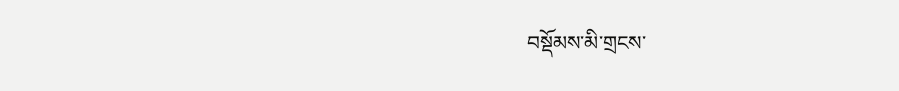བསྡོམས་མི་གྲངས་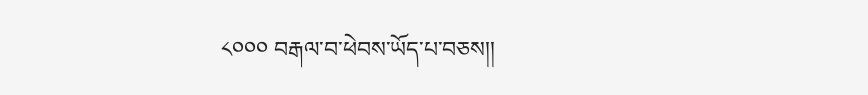༨༠༠༠ བརྒལ་བ་ཕེབས་ཡོད་པ་བཅས།།